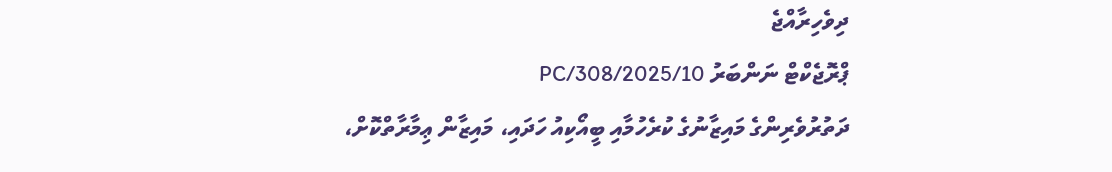ދިވެހިރާއްޖެ
ޕްރޮޖެކްޓް ނަންބަރު PC/308/2025/10
ދަތުރުވެރިންގެ މައިޒާނުގެ ކުރެހުމާއި ބީއޯކިއު ހަދައި، މައިޒާން ޢިމާރާތްކޮށް،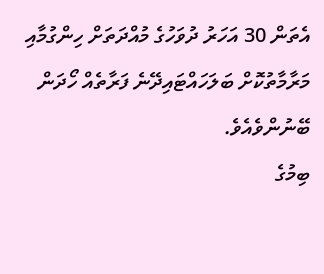އެތަން 30 އަހަރު ދުވަހުގެ މުއްދަތަށް ހިންގުމާއި މަރާމާތުކޮށް ބަލަހައްޓައިދޭނެ ފަރާތެއް ހޯދަން ބޭނުންވެއެވެ.
ބިމުގެ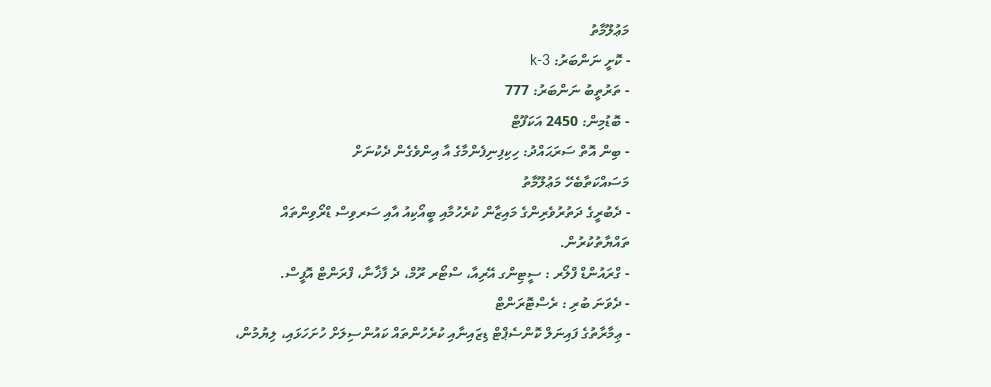މަޢުލޫމާތު
- ކޮށީ ނަންބަރު: k-3
- ތަރުތީބު ނަންބަރު: 777
- ބޮޑުމިން: 2450 އަކަފޫޓް
- ބިން އޮތް ސަރަޙައްދު: ހިކިފިނިފެންމާގެ އާ އިންވެގެން ދެކުނަށް
މަސައްކަތާބެހޭ މަޢުލޫމާތު
- ދެބުރީގެ ދަތުރުވެރިންގެ މައިޒާން ކުރެހުމާއި ބީއޯކިއު އާއި ސަރވިސް ޑްރޯވިންތައް ތައްޔާތުކުރުން.
- ގްރައުންޑް ފްލޯރ : ސީޓިންގ އޭރިއާ، ސްޓޯރ ރޫމް، ދެ ފާޚާނާ، ފްރަންޓް އޮފީސް.
- ދެވަނަ ބުރި : ރެސްޓޮރަންޓް
- ޢިމާރާތުގެ ފައިނަލް ކޮންސެޕްޓް ޑިޒައިނާއި ކުރެހުންތައް ކައުންސިލަށް ހުށަހަޅައި، ލިޔުމުން،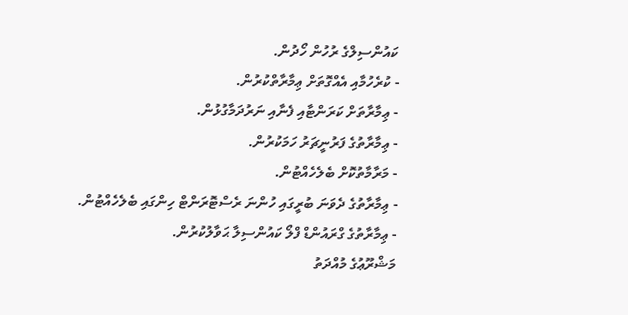ކައުންސިލްގެ ރުހުން ހޯދުން.
- ކުރެހުމާއި އެއްގޮތަށް ޢިމާރާތްކުރުން.
- ޢިމާރާތަށް ކަރަންޓާއި ފެނާއި ނަރުދަމާގުޅުން.
- ޢިމާރާތުގެ ފަރުނީޗަރު ހަމަކުރުން.
- މަރާމާތުކޮށް ބެލެހެއްޓުން.
- ޢިމާރާތުގެ ދެވަނަ ބުރީގައި ހުންނަ ރެސްޓޮރަންޓް ހިންގައި ބެލެހެއްޓުން.
- ޢިމާރާތުގެ ގްރައުންޑް ފްލޯ ކައުންސިލާ ޙަވާލުކުރުން.
މަޝްރޫޢުގެ މުއްދަތު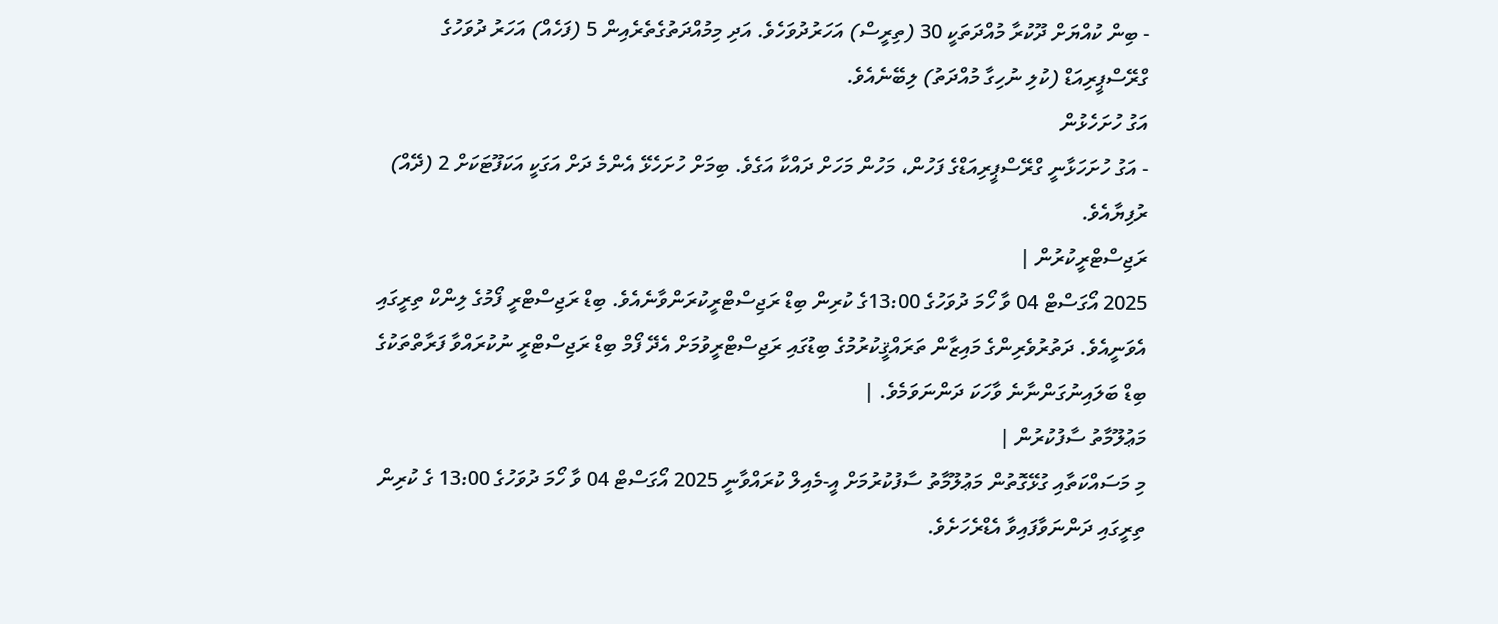- ބިން ކުއްޔަށް ދޫކުރާ މުއްދަތަކީ 30 (ތިރީސް) އަހަރުދުވަހެވެ. އަދި މިމުއްދަތުގެތެރެއިން 5 (ފަހެއް) އަހަރު ދުވަހުގެ ގްރޭސްޕީރިއަޑް (ކުލި ނުހިގާ މުއްދަތު) ލިބޭނެއެވެ.
އަގު ހުށަހެޅުން
- އަގު ހުށަހަޅާނީ ގްރޭސްޕީރިއަޑްގެ ފަހުން، މަހުން މަހަށް ދައްކާ އަގެވެ. ބިމަށް ހުށަހެޅޭ އެންމެ ދަށް އަގަކީ އަކަފޫޓަކަށް 2 (ދޭއް) ރުފިޔާއެވެ.
ރަޖިސްޓްރީކުރުން |
2025 އޯގަސްޓް 04 ވާ ހޯމަ ދުވަހުގެ 13:00ގެ ކުރިން ބިޑް ރަޖިސްޓްރީކުރަންވާނެއެވެ. ބިޑް ރަޖިސްޓްރީ ފޯމުގެ ލިންކް ތިރީގައި އެވަނީއެވެ. ދަތުރުވެރިންގެ މައިޒާން ތަރައްޤީކުރުމުގެ ބިޑުގައި ރަޖިސްޓްރީވުމަށް އެދޭ ފޯމް ބިޑް ރަޖިސްޓްރީ ނުކުރައްވާ ފަރާތްތަކުގެ ބިޑް ބަލައިނުގަންނާނެ ވާހަކަ ދަންނަވަމެވެ. |
މަޢުލޫމާތު ސާފުކުރުން |
މި މަސައްކަތާއި ގުޅޭގޮތުން މަޢުލޫމާތު ސާފުކުރުމަށް އީ-މެއިލް ކުރައްވާނީ 2025 އޯގަސްޓް 04 ވާ ހޯމަ ދުވަހުގެ 13:00 ގެ ކުރިން ތިރީގައި ދަންނަވާފައިވާ އެޑްރެހަށެވެ.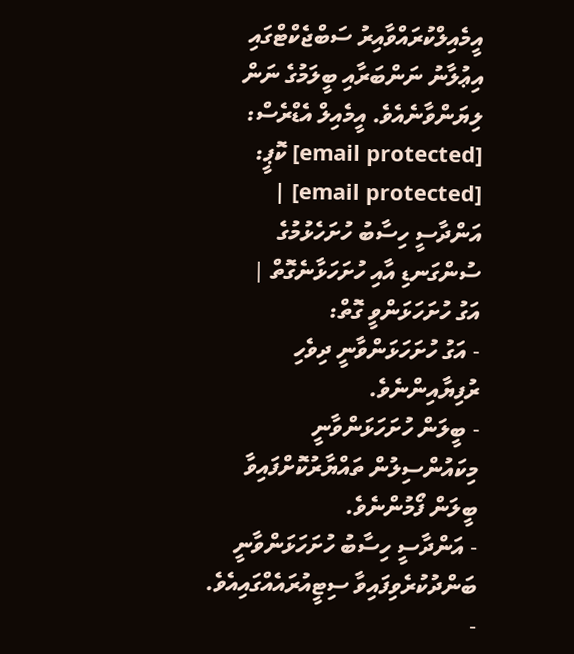އީމެއިލްކުރައްވާއިރު ސަބްޖެކްޓްގައި އިޢުލާނު ނަންބަރާއި ބީލަމުގެ ނަން ލިޔަންވާނެއެވެ. އީމެއިލް އެޑްރެސް: [email protected] ކޮޕީ: [email protected] |
އަންދާސީ ހިސާބު ހުށަހެޅުމުގެ ސުންގަނޑި އާއި ހުށަހަޅާނެގޮތް |
އަގު ހުށަހަޅަންވީ ގޮތް:
- އަގު ހުށަހަޅަންވާނީ ދިވެހި ރުފިޔާއިންނެވެ.
- ބީލަން ހުށަހަޅަންވާނީ މިކައުންސިލުން ތައްޔާރުކޮށްފައިވާ ބީލަން ފޯމުންނެވެ.
- އަންދާސީ ހިސާބު ހުށަހަޅަންވާނީ ބަންދުކުރެވިފައިވާ ސިޓީއުރައެއްގައިއެވެ.
-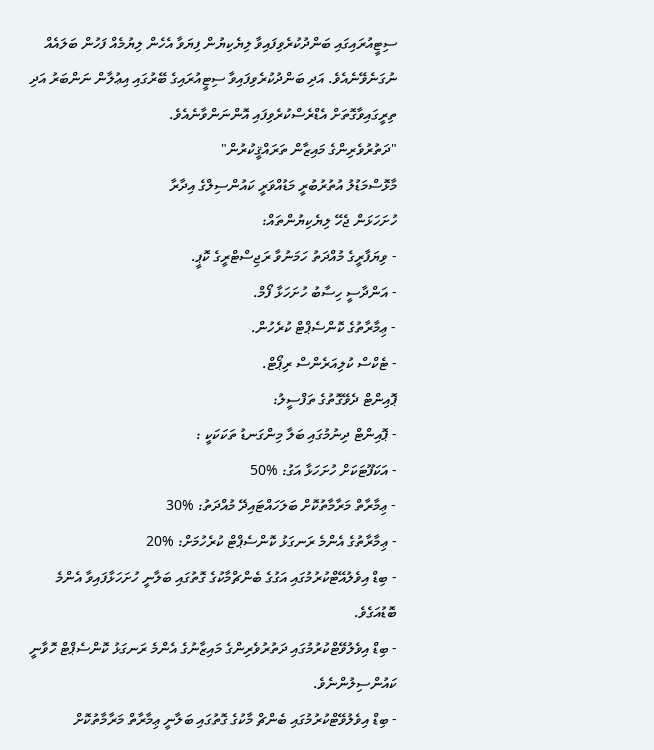ސިޓީއުރައިގައި ބަންދުކުރެވިފައިވާ ލިޔެކިޔުން ފިޔަވާ އެހެން ލިޔުމެއް ފަހުން ބަލައެއް ނުގަނެވޭނެއެވެ. އަދި ބަންދުކުރެވިފައިވާ ސިޓީއުރައިގެ ބޭރުގައި އިޢުލާން ނަންބަރު އަދި ތިރީގައިވާގޮތަށް އެޑްރެސްކުރެވިފައި އޮންނަންވާނެއެވެ.
"ދަތުރުވެރިންގެ މައިޒާން ތަރައްޤީކުރުން"
މާޅޮސްމަޑުލު އުތުރުބުރީ މަޑުއްވަރީ ކައުންސިލްގެ އިދާރާ
ހުށަހަޅަން ޖެހޭ ލިޔެކިޔުންތައް:
- ވިޔަފާރީގެ މުއްދަތު ހަމަނުވާ ރަޖިސްޓްރީގެ ކޮޕީ.
- އަންދާސީ ހިސާބު ހުށަހަޅާ ފޯމް.
- ޢިމާރާތުގެ ކޮންސެޕްޓް ކުރެހުން.
- ޓެކްސް ކުލިއަރެންސް ރިޕޯޓް.
ޕޮއިންޓް ދެވޭގޮތުގެ ތަފްސީލު:
- ޕޮއިންޓް ދިނުމުގައި ބަލާ މިންގަނޑު ތަކަކަކީ :
- އަކަފޫޓަކަށް ހުށަހަޅާ އަގު: %50
- ޢިމާރާތް މަރާމާތުކޮށް ބަލަހައްޓައިދޭ މުއްދަތު: %30
- ޢިމާރާތުގެ އެންމެ ރަނގަޅު ކޮންސެޕްޓް ކުރެހުމަށް: %20
- ބިޑް އިވެލުއޭޓްކުރުމުގައި އަގުގެ ބެންޗްމާކުގެ ގޮތުގައި ބަލާނީ ހުށަހަޅާފައިވާ އެންމެ ބޮޑުއަގެވެ.
- ބިޑް އިވެލުވޭޓްކުރުމުގައި ދަތުރުވެރިންގެ މައިޒާނުގެ އެންމެ ރަނގަޅު ކޮންސެޕްޓް ހޮވާނީ ކައުންސިލުންނެވެ.
- ބިޑް އިވެލުވޭޓްކުރުމުގައި ބެންޗް މާކުގެ ގޮތުގައި ބަލާނީ ޢިމާރާތް މަރާމާތުކޮށް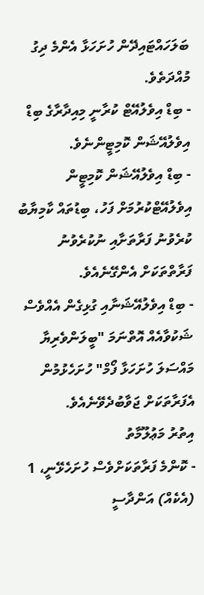ބަލަހައްޓައިދޭން ހުށަހަޅާ އެންމެ ދިގު މުއްދަތެވެ.
- ބިޑް އިވެލުއޭޓް ކުރާނީ މިއިދާރާގެ ބިޑް އިވެލުއޭޝަން ކޮމިޓީންނެވެ.
- ބިޑް އިވެލުއޭޝަން ކޮމިޓީން އިވެލުއޭޓްކުރުމަށް ފަހު، ބިޑުތައް ކާމިޔާބު ކުރެވުނު ފަރާތަށާއި ނުކުރެވުނު ފަރާތްތަކަށް އެންގޭނެއެވެ.
- ބިޑް އިވެލުއޭޝަނާއި ގުޅިގެން އެއްވެސް ޝަކުވާއެއް އޮތްނަމަ "ބީލަންވެރިޔާ މައްސަލަ ހުށަހަޅާ ފޯމް" ހުށަހެޅުމުން އެފަރާތަކަށް ޖަވާބުދެވޭނެއެވެ.
އިތުރު މަޢުލޫމާތު
- ކޮންމެ ފަރާތަކަށްވެސް ހުށަހެޅޭނީ، 1 (އެކެއް) އަންދާސީ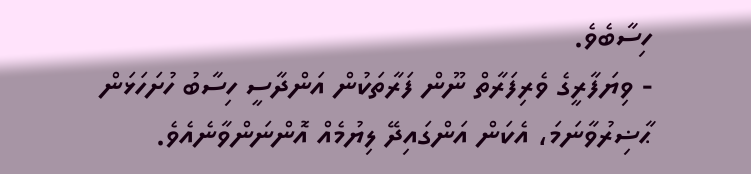ހިސާބެވެ.
- ވިޔަފާރީގެ ވެރިފަރާތް ނޫން ފަރާތަކުން އަންދާސީ ހިސާބު ހުށަހަޅަން ޙާޟިރުވާނަމަ، އެކަން އަންގައިދޭ ލިޔުމެއް އޮންނަންވާނެއެވެ.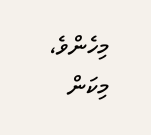މިހެންވެ، މިކަން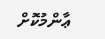ޢާންމުކޮށް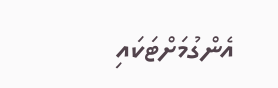އެންގުމަށްޓަކައި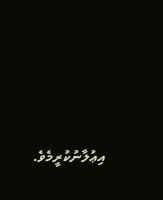އިޢުލާނުކުރީމެވެ.